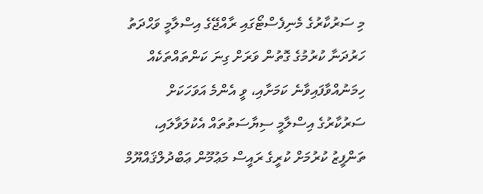މި ސަރުކާރުގެ މެނިފެސްޓޯގައި ރާއްޖޭގެ އިސްލާމީ ވަޙްދަތު ހަރުދަނާ ކުރުމުގެ ގޮތުން ވަރަށް ގިނަ ކަންތައްތަކެއް ހިމަނުއްވާފައިވާނެ ކަމަށާއި، ވީ އެންމެ އަވަހަކަށް ސަރުކާރުގެ އިސްލާމީ ސިޔާސަތުތައް އެކުލަވާލައި، ތަންފީޒު ކުރުމަށް ކުރީގެ ރައީސް މަޢުމޫން ޢަބްދުލްޤައްޔޫމް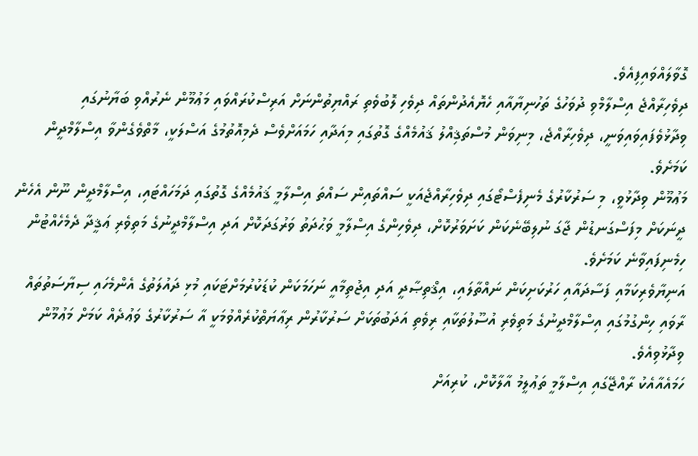ގޮވާލައްވައިފިއެވެ.
ދިވެހިރާއްޖެ އިސްލާމްވި ދުވަހުގެ ތަހުނިޔާއާއި ހެޔޮއެދުންތައް ދިވެހި ލޮބުވެތި ރައްޔިތުންނަށް އަރިސްކުރައްވައި މަޢުމޫން ނެރުއްވި ބަޔާނުގައި ވިދާޅުވެފައިވައިވަނީ، ދިވެހިރާއްޖެ، މިނިވަން މުސްތަޤިއްލު ޤައުމެއްގެ ގޮތުގައި މިއަދާއި ހަމައަށްވެސް ދެމިއޮތުމުގެ އަސްލަކީ، މާތްވެގެންވާ އިސްލާމްދީން ކަމަށެވެ.
މަޢުމޫން ވިދާޅުވީ، މި ސަރުކާރުގެ މެނިފެސްޓޯގައި ދިވެހިރާއްޖެއަކީ ސައްތައިން ސައްތަ އިސްލާމީ ޤައުމެއްގެ ގޮތުގައި ދަމަހައްޓައި، އިސްލާމްދީން ނޫން އެހެން ދީނަކަށް މިފަސްގަނޑުން ޖާގަ ނުލިބޭނެކަން ކަށަވަރުކޮށް، ދިވެހިންގެ އިސްލާމީ ވަޙުދަތު ވަރުގަދަކޮށް އަދި އިސްލާމްދީނުގެ މަތިވެރި ޢަޤީދާ ދެމެހެއްޓުން ހިމެނިފައިވާނެ ކަމަށެވެ.
އަނިޔާވެރިކަމާއި ފަސާދައާއި ހަރުކަށިކަން ނައްތާލައި، އިޤްތިޞާދީ އަދި އިޖުތިމާއީ ނަހަމަކަން ކުޑަކުރުމަށްޓަކައި މުޅި ދައުލަތުގެ އެންމެހައި ސިޔާސަތުތައް ރާވައި ހިންގުމުގައި އިސްލާމްދީނުގެ މަތިވެރި އުސޫލުތަކާއި ރިވެތި އަދަބުތަކަށް ސަރުކާރުން ރިޢާޔަތްކުރެއްވުމަކީ އާ ސަރުކާރުގެ ވަޢުދެއް ކަމަށް މަޢުމޫން ވިދާޅުވިއެވެ.
ހަމައެއާއެކު ރާއްޖޭގައި އިސްލާމީ ތަޢުލީމު އާލާކޮށް، ކުރިއަށް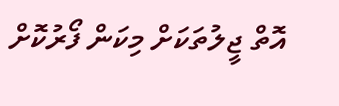އޮތް ޖީލުތަކަށް މިކަން ފޯރުކޮށް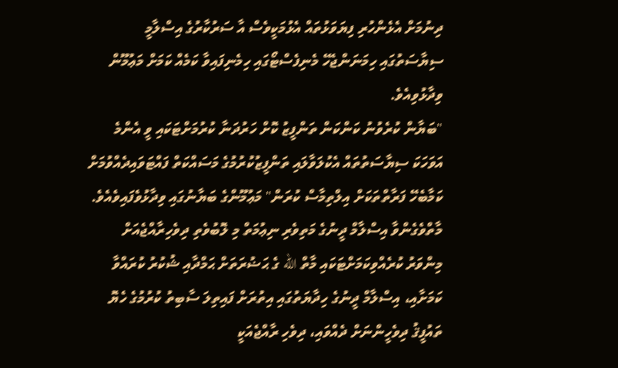ދިނުމަށް އެޅެންހުރި ފިޔަވަޅުތައް އެޅުމަކީވެސް އާ ސަރުކާރުގެ އިސްލާމީ ސިޔާސަތުގައި ހިމަނަންޖެހޭ މެނިފެސްޓޯގައި ހިމެނިފައިވާ ކަމެއް ކަމަށް މަޢުމޫން ވިދާޅުވިއެވެ.
"ބަޔާން ކުރެވުނު ކަންކަން ތަންފީޒު ކޮށް ހަރުދަނާ ކުރުމަށްޓަކައި ވީ އެންމެ އަވަހަކަ ސިޔާސަތުތައް އެކުލަވާލައި ތަންފީޒުކުރުމުގެ މަސައްކަތް ފައްޓަވައިދެއްވުމަށް ކަމާބެހޭ ފަރާތްތަކަށް އިލްތިމާސް ކުރަން" މަޢުމޫންގެ ބަޔާނުގައި ވިދާޅުވެފައިވެއެވެ.
މާތްވެގެންވާ އިސްލާމް ދީނުގެ މަތިވެރި ނިޢުމަތް މި ލޮބުވެތި ދިވެހިރާއްޖެއަށް މިންވަރު ކުރެއްވިކަމަށްޓަކައި މާތް الله ގެ ޙަޟުރަތަށް ޙަމްދާއި ޝުކުރު ކުރައްވާ ކަމަށާއި، އިސްލާމް ދީނުގެ ހިދާޔަތުގައި އިތުރަށް ފައިތިލަ ސާބިތު ކުރުމުގެ ހެޔޮ ތައުފީޤު ދިވެހީންނަށް ދެއްވައި، ދިވެހި ރާއްޖެއަކީ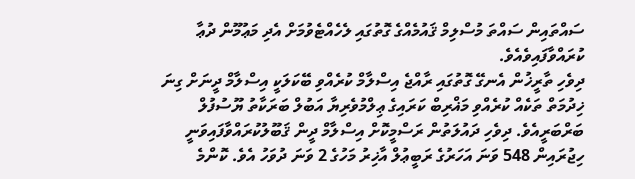ސައްތައިން ސައްތަ މުސްލިމް ޤައުމެއްގެ ގޮތުގައި ލެހެއްޓެވުމަށް އެދި މަޢުމޫން ދުޢާ ކުރައްވާފައިވެއެވެ.
ދިވެހި ތާރީޚުން އެނގޭ ގޮތުގައި ރާއްޖެ އިސްލާމް ކުރެއްވި ބޭކަލަކީ އިސްލާމް ދީނަށް ގިނަ ޚިދުމަތް ތަކެއް ކުރެއްވި މަޣްރިބް ކަރައިގެ ޢިލްމުވެރިޔާ އަބުލް ބަރަކާތު ޔޫސުފުލް ބަރްބަރީއެވެ. ދިވެހި ދައުލަތުން ރަސްމީކޮށް އިސްލާމް ދީން ޤަބޫލުކުރައްވާފައިވަނީ ހިޖުރައިން 548 ވަނަ އަހަރުގެ ރަބީޢުލް އާޚިރު މަހުގެ 2 ވަނަ ދުވަހު އެވެ. ކޮންމެ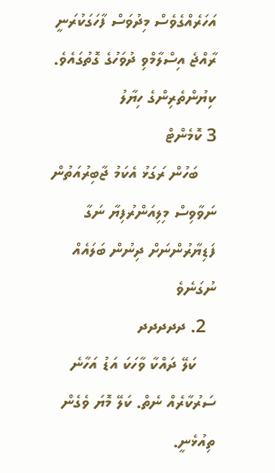އަހަރެއްގެވެސް މިދުވަސް ފާހަގަކުރަނީ ރާއްޖެ އިސްލާމްވި ދުވަހުގެ ގޮތުގައެވެ.
ކިޔުންތެރިންގެ ހިޔާލު
3 ކޮމެންޓް
    ބަހުން ރަގަޅު އެކަމު ޖާބިރުއަތުން ނަވާވިސް މިލިއަންރުފިޔާ ނަގާ ފަޑިޔާރުންނަށް ދިނުން ބަލައެއް ނުގަނެވެ
  2. ދދދދދ
    ކަލޭ ދައްކާ ވާހަކަ އަޑު އަހާނެ ސަރުކާރެއް ނެތް. ކަލޭ މޮޔަ ވެގެން ތިއުޅެނީ.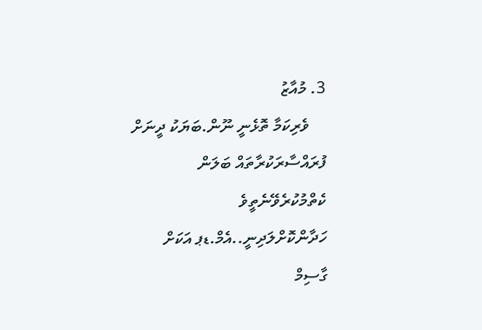3. މުއާޒު
    ވެރިކަމާ ތޮޅެނީ ނޫން.ބަޔަކު ދީނަށް ފުރައްސާރަކުރާތައް ބަލަން ކެތްމުކުރެވޭނެތީވެ ހަދާންކޮށްލަދިނީ..އެމް.ޑޕ އަކަށް ގާސިމް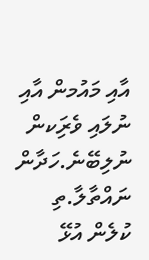އާއި މައުމން އާއި ނުލައި ވެރިަކން ނުލިބޭނެ.ހަދާން ނައްތާލާ.ތި ކުލެން އުޅޭ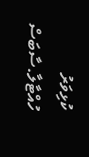ކުޅިވަރު ހުއްޓާލާ.ސާބަސް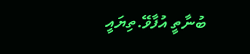ބުނާތީ އުފާވޭ.ތިޔައީ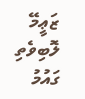ޒަޢީމޭ ލޮބިވެތި ގައުމު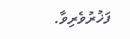ފަޚުރުވެރިވާ.